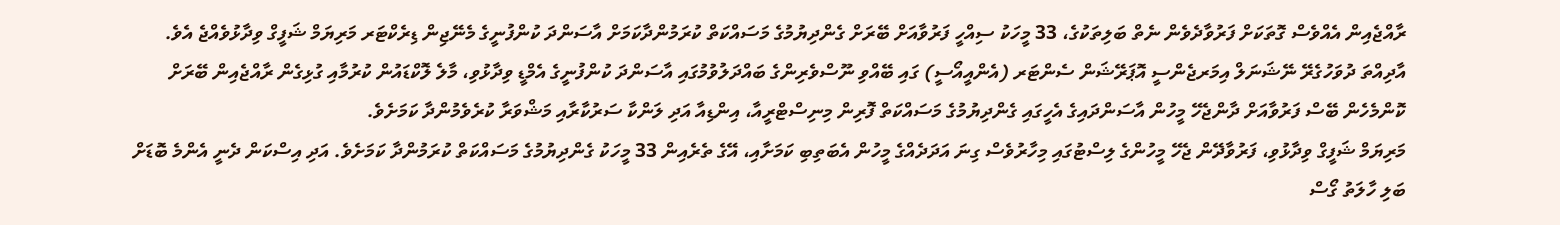ރާއްޖެއިން އެއްވެސް ގޮތަކަށް ފަރުވާދެވެން ނެތް ބަލިތަކުގެ، 33 މީހަކު ސިއްހީ ފަރުވާއަށް ބޭރަށް ގެންދިޔުމުގެ މަސައްކަތް ކުރަމުންދާކަމަށް އާސަންދަ ކުންފުނީގެ މެނޭޖިން ޑިރެކްޓަރ މަރިޔަމް ޝަފީގް ވިދާޅުވެއްޖެ އެވެ.
އާދިއްތަ ދުވަހުގެރޭ ނޭޝަނަލް އިމަރޖެންސީ އޮޕަރޭޝަން ސެންޓަރ (އެންއީއޯސީ) ގައި ބޭއްވި ނޫސްވެރިންގެ ބައްދަލުވުމުގައި އާސަންދަ ކުންފުނީގެ އެމްޑީ ވިދާޅުވި، މާލެ ލޮކްޑައުން ކުރުމާއި ގުޅިގެން ރާއްޖެއިން ބޭރަށް ކޮންމެހެން ބޭސް ފަރުވާއަށް ދާންޖެހޭ މީހުން އާސަންދައިގެ އެހީގައި ގެންދިޔުމުގެ މަސައްކަތް ފޮރިން މިނިސްޓްރީއާ، އިންޑިއާ އަދި ލަންކާ ސަރުކާރާއި މަޝްވަރާ ކުރެވެމުންދާ ކަމަށެވެ.
މަރިޔަމް ޝަފީގް ވިދާޅުވި، ފަރުވާދޭން ޖެހޭ މީހުންގެ ލިސްޓުގައި މިހާރުވެސް ގިނަ އަދަދެއްގެ މީހުން އެބަތިބި ކަމަށާއި، އޭގެ ތެރެއިން 33 މީހަކު ގެންދިޔުމުގެ މަސައްކަތް ކުރަމުންދާ ކަމަށެވެ. އަދި އިސްކަން ދެނީ އެންމެ ބޮޑަށް ބަލި ހާލަތު ގޯސް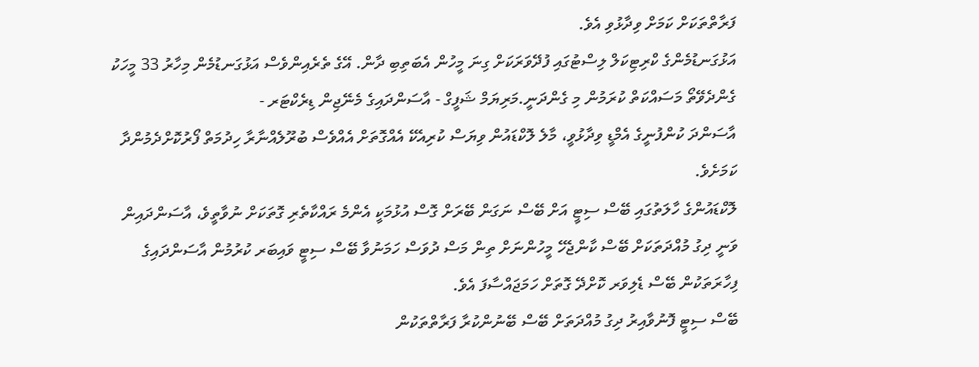ފަރާތްތަކަށް ކަމަށް ވިދާޅުވި އެވެ.
އަޅުގަނޑުމެންގެ ކްރިޓިކަލް ލިސްޓުގައި ފުދޭވަރަކަށް ގިނަ މީހުން އެބަތިބި ދާން. އޭގެ ތެރެއިންވެސް އަޅުގަނޑުމެން މިހާރު 33 މީހަކު ގެންދެވޭތޯ މަސައްކަތް ކުރަމުން މި ގެންދަނީ.މަރިޔަމް ޝަފީގް - އާސަންދައިގެ މެނޭޖިން ޑިރެކްޓަރ -
އާސަންދަ ކުންފުނީގެ އެމްޑީ ވިދާޅުވީ، މާލެ ލޮކްޑައުން ވިޔަސް ކުރިއެކޭ އެއްގޮތަށް އެއްވެސް ބުރޫލެއްނާރާ ހިދުމަތް ފޯރުކޮށްދެމުންދާ ކަމަށެވެ.
ލޮކްޑައުންގެ ހާލަތުގައި ބޭސް ސިޓީ އަށް ބޭސް ނަގަން ބޭރަށް ގޮސް އުޅުމަކީ އެންމެ ރައްކާތެރި ގޮތަކަށް ނުވާތީވެ، އާސަންދައިން ވަނީ ދިގު މުއްދަތަކަށް ބޭސް ކާންޖެހޭ މީހުންނަށް ތިން މަސް ދުވަސް ހަމަނުވާ ބޭސް ސިޓީ ވައިބަރ ކުރުމުން އާސަންދައިގެ ފިހާރަތަކުން ބޭސް ޑެލިވަރ ކޮށްދޭ ގޮތަށް ހަމަޖައްސާފަ އެވެ.
ބޭސް ސިޓީ ފޮނުވާއިރު ދިގު މުއްދަތަށް ބޭސް ބޭނުންކުރާ ފަރާތްތަކުން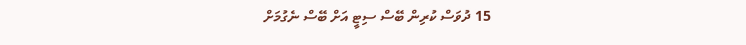15 ދުވަސް ކުރިން ބޭސް ސިޓީ އަށް ބޭސް ނެގުމަށް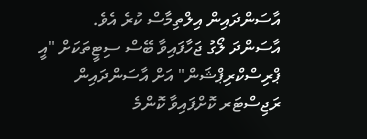އާސަންދައިން އިލްތިމާސް ކުރެ އެވެ.
އާސަންދަ ލޯގު ޖަހާފައިވާ ބޭސް ސިޓީތަކަށް "އީ ޕްރިސްކްރިޕްޝަން" އަށް އާސަންދައިން ރަޖިސްޓަރ ކޮށްފައިވާ ކޮންމެ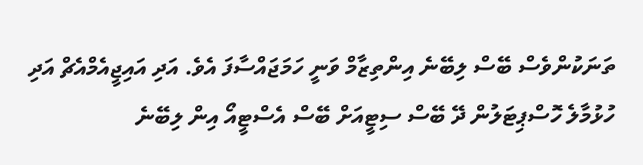ތަނަކުންވެސް ބޭސް ލިބޭނެ އިންތިޒާމް ވަނީ ހަމަޖައްސާފަ އެވެ. އަދި އައިޖީއެމްއެޗް އަދި ހުޅުމާލެ ހޮސްޕިޓަލުން ދޭ ބޭސް ސިޓީއަށް ބޭސް އެސްޓީއޯ އިން ލިބޭނެ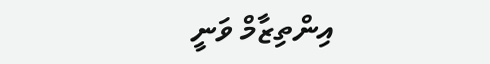އިންތިޒާމް ވަނީ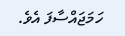ހަމަޖައްސާފަ އެވެ.